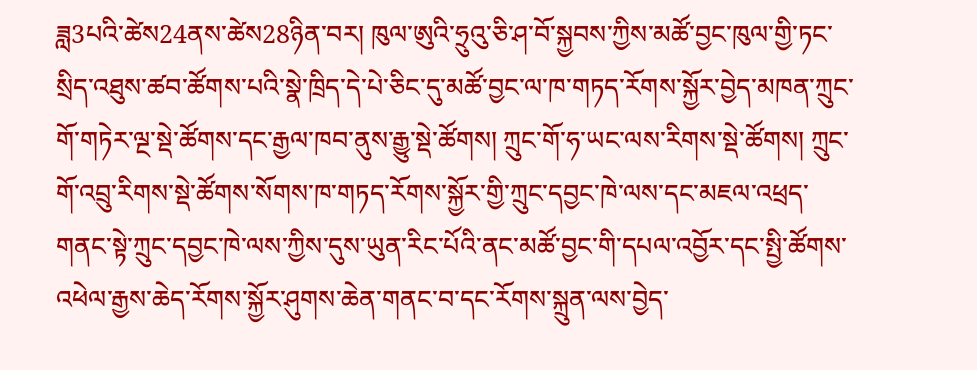ཟླ3པའི་ཚེས24ནས་ཚེས28ཉིན་བར། ཁུལ་ཨུའི་ཧྲུའུ་ཅི་ཤ་བོ་སྐྱབས་ཀྱིས་མཚོ་བྱང་ཁུལ་གྱི་ཏང་སྲིད་འཐུས་ཚབ་ཚོགས་པའི་སྣེ་ཁྲིད་དེ་པེ་ཅིང་དུ་མཚོ་བྱང་ལ་ཁ་གཏད་རོགས་སྐྱོར་བྱེད་མཁན་ཀྲུང་གོ་གཏེར་ལྔ་སྡེ་ཚོགས་དང་རྒྱལ་ཁབ་ནུས་རྒྱུ་སྡེ་ཚོགས། ཀྲུང་གོ་ཧ་ཡང་ལས་རིགས་སྡེ་ཚོགས། ཀྲུང་གོ་འབྲུ་རིགས་སྡེ་ཚོགས་སོགས་ཁ་གཏད་རོགས་སྐྱོར་གྱི་ཀྲུང་དབྱང་ཁེ་ལས་དང་མཇལ་འཕྲད་གནང་སྟེ་ཀྲུང་དབྱང་ཁེ་ལས་ཀྱིས་དུས་ཡུན་རིང་པོའི་ནང་མཚོ་བྱང་གི་དཔལ་འབྱོར་དང་སྤྱི་ཚོགས་འཕེལ་རྒྱས་ཆེད་རོགས་སྐྱོར་ཤུགས་ཆེན་གནང་བ་དང་རོགས་སྐྲུན་ལས་བྱེད་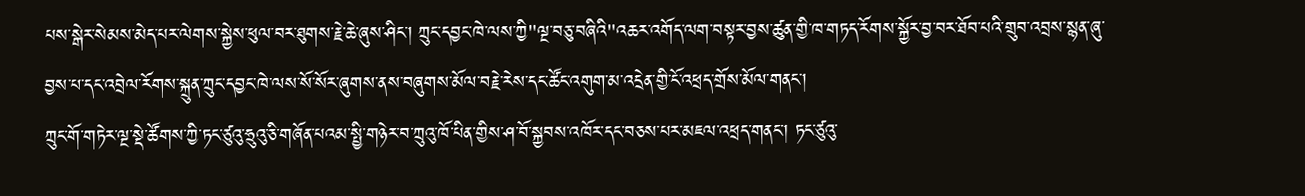པས་སྒེར་སེམས་མེད་པར་ལེགས་སྐྱེས་ཕུལ་བར་ཐུགས་རྗེ་ཆེ་ཞུས་ཤིང་། ཀྲུང་དབྱང་ཁེ་ལས་ཀྱི"ལྔ་བཅུ་བཞིའི"འཆར་འགོད་ལག་བསྟར་བྱས་ཚུན་གྱི་ཁ་གཏད་རོགས་སྐྱོར་བྱ་བར་ཐོབ་པའི་གྲུབ་འབྲས་སྙན་ཞུ་བྱས་པ་དང་འབྲེལ་རོགས་སྐྲུན་ཀྲུང་དབྱང་ཁེ་ལས་སོ་སོར་ཞུགས་ནས་བཞུགས་མོལ་བརྗེ་རེས་དང་ཚོང་འགུག་མ་འདྲེན་གྱི་ངོ་འཕྲད་གྲོས་མོལ་གནང་།
ཀྲུང་གོ་གཏེར་ལྔ་སྡེ་ཚོགས་ཀྱི་ཏང་ཙུའུ་ཧྲུའུ་ཅི་གཞོན་པའམ་སྤྱི་གཉེར་བ་ཀྲུའུ་ཁོ་པིན་གྱིས་ཤ་བོ་སྐྱབས་འཁོར་དང་བཅས་པར་མཇལ་འཕྲད་གནང་། ཏང་ཙུའུ་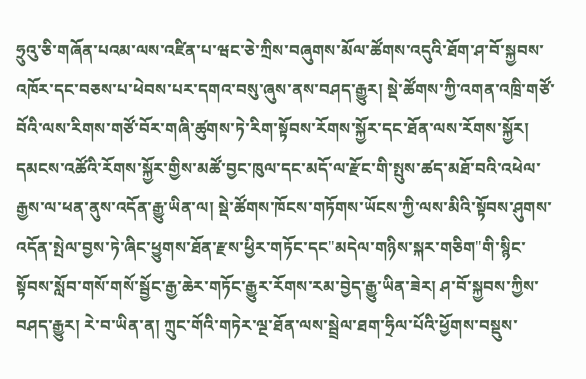ཧྲུའུ་ཅི་གཞོན་པའམ་ལས་འཛིན་པ་ཝང་ཅེ་ཀྲིས་བཞུགས་མོལ་ཚོགས་འདུའི་ཐོག་ཤ་བོ་སྐྱབས་འཁོར་དང་བཅས་པ་ཕེབས་པར་དགའ་བསུ་ཞུས་ནས་བཤད་རྒྱུར། སྡེ་ཚོགས་ཀྱི་འགན་འཁྲི་གཙོ་བོའི་ལས་རིགས་གཙོ་བོར་གཞི་ཚུགས་ཏེ་རིག་སྟོབས་རོགས་སྐྱོར་དང་ཐོན་ལས་རོགས་སྐྱོར། དམངས་འཚོའི་རོགས་སྐྱོར་གྱིས་མཚོ་བྱང་ཁུལ་དང་མདོ་ལ་རྫོང་གི་སྤུས་ཚད་མཐོ་བའི་འཕེལ་རྒྱས་ལ་ཕན་ནུས་འདོན་རྒྱུ་ཡིན་ལ། སྡེ་ཚོགས་ཁོངས་གཏོགས་ཡོངས་ཀྱི་ལས་མིའི་སྟོབས་ཤུགས་འདོན་སྤེལ་བྱས་ཏེ་ཞིང་ཕྱུགས་ཐོན་རྫས་ཕྱིར་གཏོང་དང"མདེལ་གཉིས་སྐར་གཅིག"གི་སྙིང་སྟོབས་སློབ་གསོ་གསོ་སྦྱོང་རྒྱ་ཆེར་གཏོང་རྒྱུར་རོགས་རམ་བྱེད་རྒྱུ་ཡིན་ཟེར། ཤ་བོ་སྐྱབས་ཀྱིས་བཤད་རྒྱུར། རེ་བ་ཡིན་ན། ཀྲུང་གོའི་གཏེར་ལྔ་ཐོན་ལས་སྦྲེལ་ཐག་ཧྲིལ་པོའི་ཕྱོགས་བསྡུས་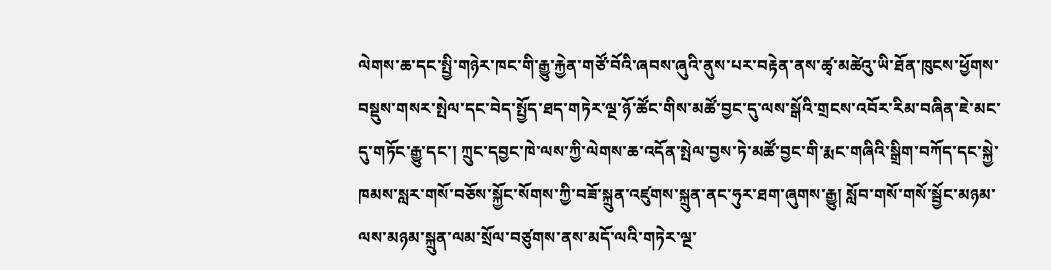ལེགས་ཆ་དང་སྤྱི་གཉེར་ཁང་གི་རྒྱུ་རྐྱེན་གཙོ་བོའི་ཞབས་ཞུའི་ནུས་པར་བརྟེན་ནས་ཚྭ་མཚེའུ་ཡི་ཐོན་ཁུངས་ཕྱོགས་བསྡུས་གསར་སྤེལ་དང་བེད་སྤྱོད་ཐད་གཏེར་ལྔ་ཉོ་ཚོང་གིས་མཚོ་བྱང་དུ་ལས་སྒོའི་གྲངས་འབོར་རིམ་བཞིན་ཇེ་མང་དུ་གཏོང་རྒྱུ་དང་། ཀྲུང་དབྱང་ཁེ་ལས་ཀྱི་ལེགས་ཆ་འདོན་སྤེལ་བྱས་ཏེ་མཚོ་བྱང་གི་རྨང་གཞིའི་སྒྲིག་བཀོད་དང་སྐྱེ་ཁམས་སླར་གསོ་བཅོས་སྐྱོང་སོགས་ཀྱི་བཟོ་སྐྲུན་འཛུགས་སྐྲུན་ནང་ཧུར་ཐག་ཞུགས་རྒྱུ། སློབ་གསོ་གསོ་སྦྱོང་མཉམ་ལས་མཉམ་སྐྲུན་ལམ་སྲོལ་བཙུགས་ནས་མདོ་ལའི་གཏེར་ལྔ་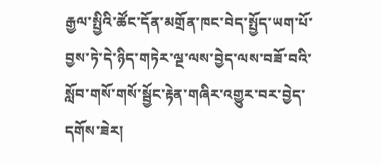རྒྱལ་སྤྱིའི་ཚོང་དོན་མགྲོན་ཁང་བེད་སྤྱོད་ཡག་པོ་བྱས་ཏེ་དེ་ཉིད་གཏེར་ལྔ་ལས་བྱེད་ལས་བཟོ་བའི་སློབ་གསོ་གསོ་སྦྱོང་རྟེན་གཞིར་འགྱུར་བར་བྱེད་དགོས་ཟེར།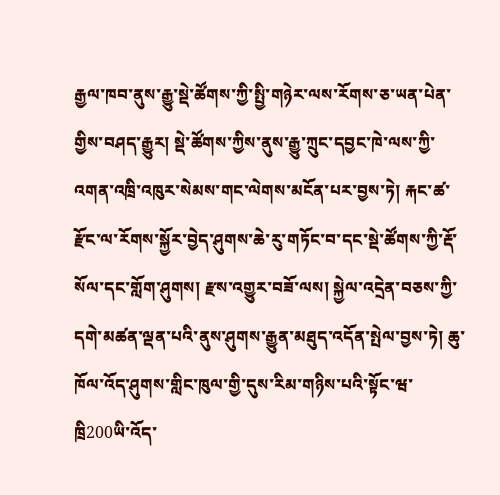རྒྱལ་ཁབ་ནུས་རྒྱུ་སྡེ་ཚོགས་ཀྱི་སྤྱི་གཉེར་ལས་རོགས་ཅ་ཡན་པེན་གྱིས་བཤད་རྒྱུར། སྡེ་ཚོགས་ཀྱིས་ནུས་རྒྱུ་ཀྲུང་དབྱང་ཁེ་ལས་ཀྱི་འགན་འཁྲི་འཁུར་སེམས་གང་ལེགས་མངོན་པར་བྱས་ཏེ། རྐང་ཚ་རྫོང་ལ་རོགས་སྐྱོར་བྱེད་ཤུགས་ཆེ་རུ་གཏོང་བ་དང་སྡེ་ཚོགས་ཀྱི་རྡོ་སོལ་དང་གློག་ཤུགས། རྫས་འགྱུར་བཟོ་ལས། སྐྱེལ་འདྲེན་བཅས་ཀྱི་དགེ་མཚན་ལྡན་པའི་ནུས་ཤུགས་རྒྱུན་མཐུད་འདོན་སྤེལ་བྱས་ཏེ། ཆུ་ཁོལ་འོད་ཤུགས་གླིང་ཁུལ་གྱི་དུས་རིམ་གཉིས་པའི་སྟོང་ཝ་ཁྲི200ཡི་འོད་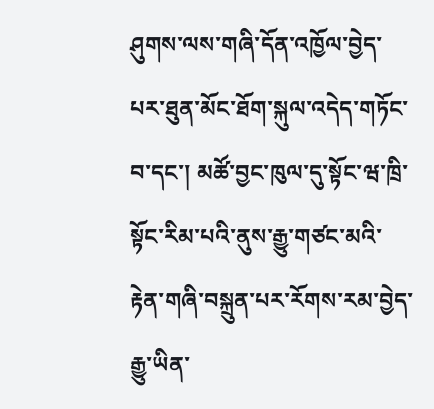ཤུགས་ལས་གཞི་དོན་འཁྱོལ་བྱེད་པར་ཐུན་མོང་ཐོག་སྐུལ་འདེད་གཏོང་བ་དང་། མཚོ་བྱང་ཁུལ་དུ་སྟོང་ཝ་ཁྲི་སྟོང་རིམ་པའི་ནུས་རྒྱུ་གཙང་མའི་རྟེན་གཞི་བསྐྲུན་པར་རོགས་རམ་བྱེད་རྒྱུ་ཡིན་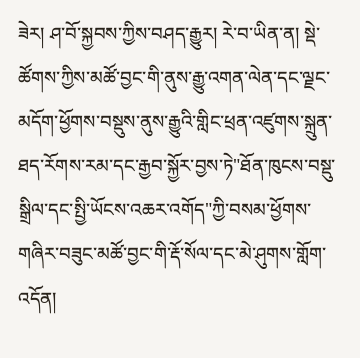ཟེར། ཤ་བོ་སྐྱབས་ཀྱིས་བཤད་རྒྱུར། རེ་བ་ཡིན་ན། སྡེ་ཚོགས་ཀྱིས་མཚོ་བྱང་གི་ནུས་རྒྱུ་འགན་ལེན་དང་ལྗང་མདོག་ཕྱོགས་བསྡུས་ནུས་རྒྱུའི་གླིང་ཕྲན་འཛུགས་སྐྲུན་ཐད་རོགས་རམ་དང་རྒྱབ་སྐྱོར་བྱས་ཏེ"ཐོན་ཁུངས་བསྡུ་སྒྲིལ་དང་སྤྱི་ཡོངས་འཆར་འགོད"ཀྱི་བསམ་ཕྱོགས་གཞིར་བཟུང་མཚོ་བྱང་གི་རྡོ་སོལ་དང་མེ་ཤུགས་གློག་འདོན།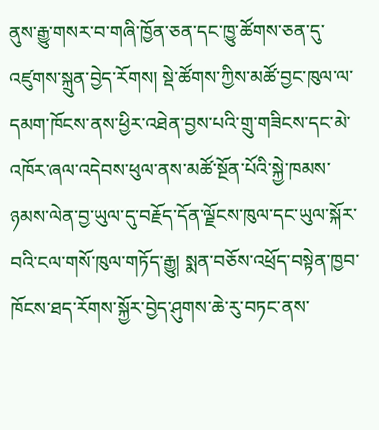ནུས་རྒྱུ་གསར་བ་གཞི་ཁྱོན་ཅན་དང་ཁྱུ་ཚོགས་ཅན་དུ་འཛུགས་སྐྲུན་བྱེད་རོགས། སྡེ་ཚོགས་ཀྱིས་མཚོ་བྱང་ཁུལ་ལ་དམག་ཁོངས་ནས་ཕྱིར་འཐེན་བྱས་པའི་གྲུ་གཟིངས་དང་མེ་འཁོར་ཞལ་འདེབས་ཕུལ་ནས་མཚོ་སྔོན་པོའི་སྐྱེ་ཁམས་ཉམས་ལེན་བྱ་ཡུལ་དུ་བརྗོད་དོན་ལྗོངས་ཁུལ་དང་ཡུལ་སྐོར་བའི་ངལ་གསོ་ཁུལ་གཏོད་རྒྱུ། སྨན་བཅོས་འཕྲོད་བསྟེན་ཁྱབ་ཁོངས་ཐད་རོགས་སྐྱོར་བྱེད་ཤུགས་ཆེ་རུ་བཏང་ནས་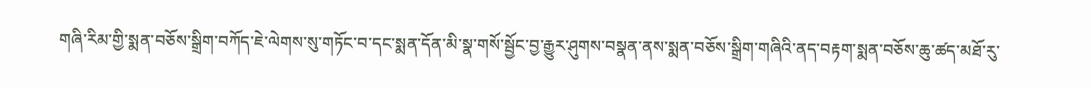གཞི་རིམ་གྱི་སྨན་བཅོས་སྒྲིག་བཀོད་ཇེ་ལེགས་སུ་གཏོང་བ་དང་སྨན་དོན་མི་སྣ་གསོ་སྦྱོང་བྱ་རྒྱུར་ཤུགས་བསྣན་ནས་སྨན་བཅོས་སྒྲིག་གཞིའི་ནད་བརྟག་སྨན་བཅོས་ཆུ་ཚད་མཐོ་རུ་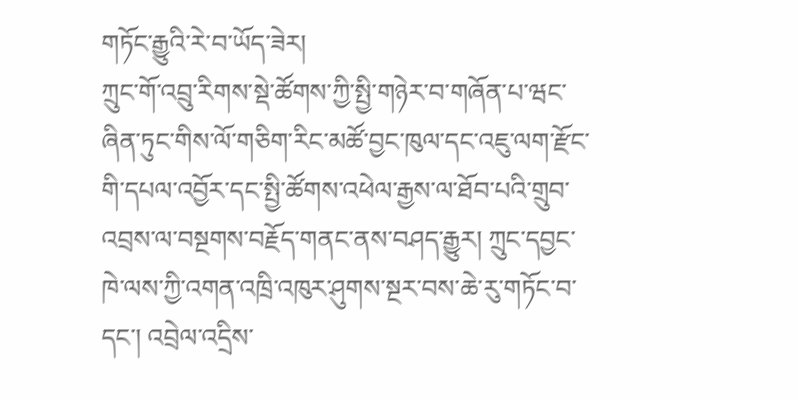གཏོང་རྒྱུའི་རེ་བ་ཡོད་ཟེར།
ཀྲུང་གོ་འབྲུ་རིགས་སྡེ་ཚོགས་ཀྱི་སྤྱི་གཉེར་བ་གཞོན་པ་ཝང་ཞིན་ཏུང་གིས་ལོ་གཅིག་རིང་མཚོ་བྱང་ཁུལ་དང་འཇུ་ལག་རྫོང་གི་དཔལ་འབྱོར་དང་སྤྱི་ཚོགས་འཕེལ་རྒྱས་ལ་ཐོབ་པའི་གྲུབ་འབྲས་ལ་བསྔགས་བརྗོད་གནང་ནས་བཤད་རྒྱུར། ཀྲུང་དབྱང་ཁེ་ལས་ཀྱི་འགན་འཁྲི་འཁུར་ཤུགས་སྔར་བས་ཆེ་རུ་གཏོང་བ་དང་། འབྲེལ་འདྲིས་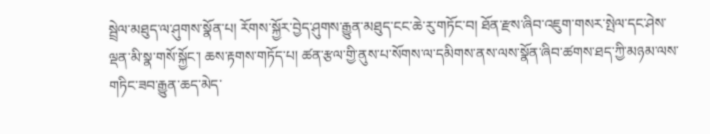སྦྲེལ་མཐུད་ལ་ཤུགས་སྣོན་པ། རོགས་སྐྱོར་བྱེད་ཤུགས་རྒྱུན་མཐུད་ངང་ཆེ་རུ་གཏོང་བ། ཐོན་རྫས་ཞིབ་འཇུག་གསར་སྤེལ་དང་ཤེས་ལྡན་མི་སྣ་གསོ་སྐྱོང་། ཆས་རྟགས་གཏོད་པ། ཚན་རྩལ་གྱི་ནུས་པ་སོགས་ལ་དམིགས་ནས་ལས་སྣོན་ཞིབ་ཚགས་ཐད་ཀྱི་མཉམ་ལས་གཏིང་ཟབ་རྒྱུན་ཆད་མེད་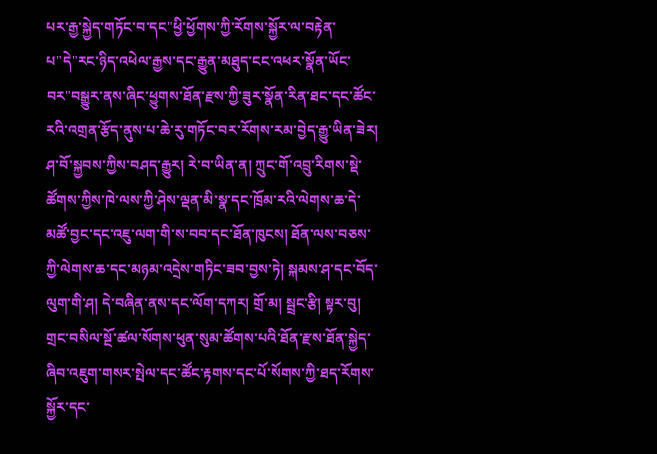པར་རྒྱ་སྐྱེད་གཏོང་བ་དང"ཕྱི་ཕྱོགས་ཀྱི་རོགས་སྐྱོར་ལ་བརྟེན་པ"དེ"རང་ཉིད་འཕེལ་རྒྱས་དང་རྒྱུན་མཐུད་ངང་འཕར་སྣོན་ཡོང་བར"བསྒྱུར་ནས་ཞིང་ཕྱུགས་ཐོན་རྫས་ཀྱི་ཟུར་སྣོན་རིན་ཐང་དང་ཚོང་རའི་འགྲན་རྩོད་ནུས་པ་ཆེ་རུ་གཏོང་བར་རོགས་རམ་བྱེད་རྒྱུ་ཡིན་ཟེར། ཤ་བོ་སྐྱབས་ཀྱིས་བཤད་རྒྱུར། རེ་བ་ཡིན་ན། ཀྲུང་གོ་འབྲུ་རིགས་སྡེ་ཚོགས་ཀྱིས་ཁེ་ལས་ཀྱི་ཤེས་ལྡན་མི་སྣ་དང་ཁྲོམ་རའི་ལེགས་ཆ་དེ་མཚོ་བྱང་དང་འཇུ་ལག་གི་ས་བབ་དང་ཐོན་ཁུངས། ཐོན་ལས་བཅས་ཀྱི་ལེགས་ཆ་དང་མཉམ་འདྲེས་གཏིང་ཟབ་བྱས་ཏེ། སྐམས་ཤ་དང་བོད་ལུག་གི་ཤ། དེ་བཞིན་ནས་དང་ལོག་དཀར། གྲོ་མ། སྦྲང་རྩི། སྟར་བུ། གྲང་བསིལ་སྔོ་ཚལ་སོགས་ཕུན་སུམ་ཚོགས་པའི་ཐོན་རྫས་ཐོན་སྐྱེད་ཞིབ་འཇུག་གསར་སྤེལ་དང་ཚོང་རྟགས་དང་པོ་སོགས་ཀྱི་ཐད་རོགས་སྐྱོར་དང་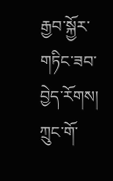རྒྱབ་སྐྱོར་གཏིང་ཟབ་བྱེད་རོགས། ཀྲུང་གོ་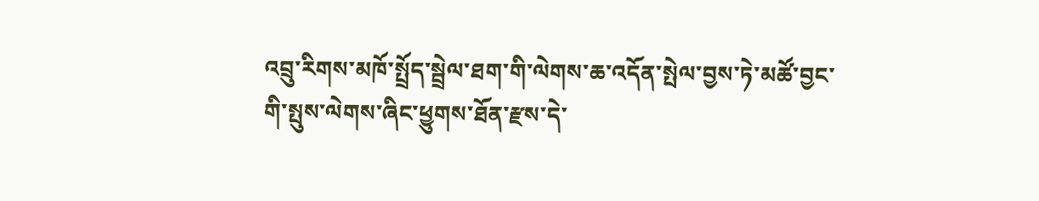འབྲུ་རིགས་མཁོ་སྤྲོད་སྦྲེལ་ཐག་གི་ལེགས་ཆ་འདོན་སྤེལ་བྱས་ཏེ་མཚོ་བྱང་གི་སྤུས་ལེགས་ཞིང་ཕྱུགས་ཐོན་རྫས་དེ་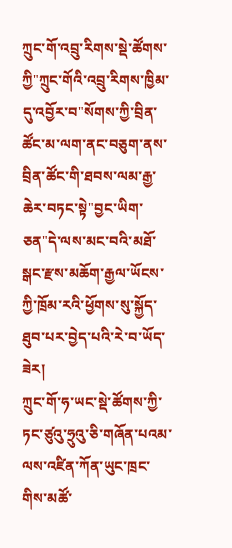ཀྲུང་གོ་འབྲུ་རིགས་སྡེ་ཚོགས་ཀྱི"ཀྲུང་གོའི་འབྲུ་རིགས་ཁྱིམ་དུ་འབྱོར་བ"སོགས་ཀྱི་བྲིན་ཚོང་མ་ལག་ནང་བཅུག་ནས་བྲིན་ཚོང་གི་ཐབས་ལམ་རྒྱ་ཆེར་བཏང་སྟེ"བྱང་ཡིག་ཅན"དེ་ལས་མང་བའི་མཐོ་སྒང་རྫས་མཆོག་རྒྱལ་ཡོངས་ཀྱི་ཁྲོམ་རའི་ཕྱོགས་སུ་སྐྱོད་ཐུབ་པར་བྱེད་པའི་རེ་བ་ཡོད་ཟེར།
ཀྲུང་གོ་ཧ་ཡང་སྡེ་ཚོགས་ཀྱི་ཏང་ཙུའུ་ཧྲུའུ་ཅི་གཞོན་པའམ་ལས་འཛིན་ཀོན་ཡུང་ཁྲང་གིས་མཚོ་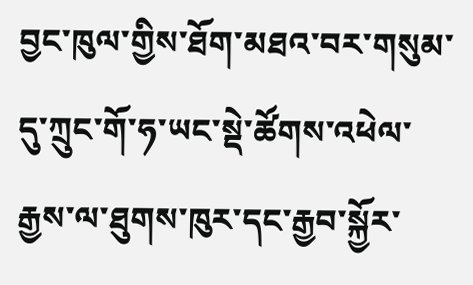བྱང་ཁུལ་གྱིས་ཐོག་མཐའ་བར་གསུམ་དུ་ཀྲུང་གོ་ཧ་ཡང་སྡེ་ཚོགས་འཕེལ་རྒྱས་ལ་ཐུགས་ཁུར་དང་རྒྱབ་སྐྱོར་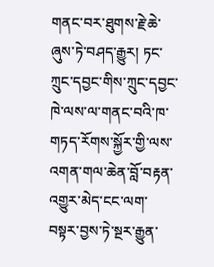གནང་བར་ཐུགས་རྗེ་ཆེ་ཞུས་ཏེ་བཤད་རྒྱུར། ཏང་ཀྲུང་དབྱང་གིས་ཀྲུང་དབྱང་ཁེ་ལས་ལ་གནང་བའི་ཁ་གཏད་རོགས་སྐྱོར་གྱི་ལས་འགན་གལ་ཆེན་བློ་བརྟན་འགྱུར་མེད་ངང་ལག་བསྟར་བྱས་ཏེ་སྔར་རྒྱུན་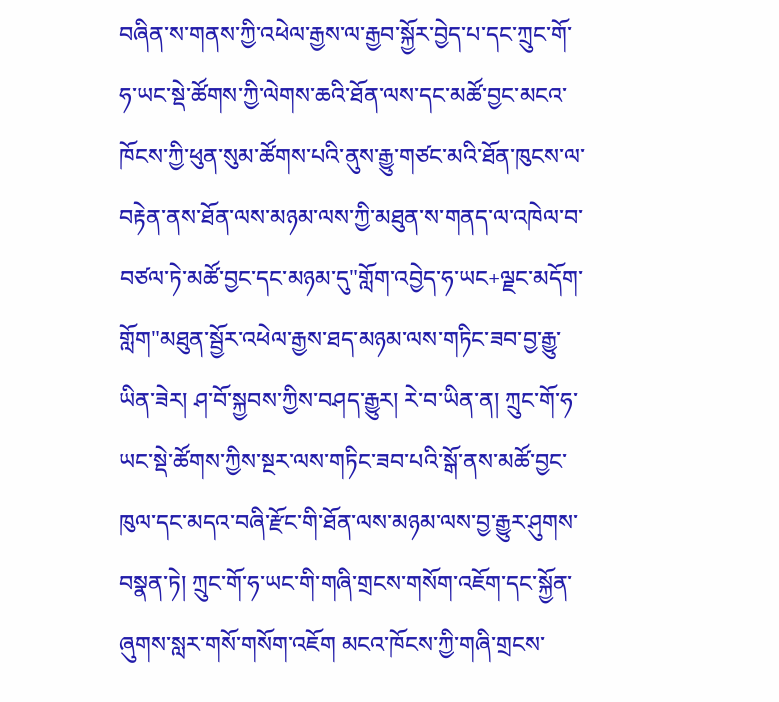བཞིན་ས་གནས་ཀྱི་འཕེལ་རྒྱས་ལ་རྒྱབ་སྐྱོར་བྱེད་པ་དང་ཀྲུང་གོ་ཧ་ཡང་སྡེ་ཚོགས་ཀྱི་ལེགས་ཆའི་ཐོན་ལས་དང་མཚོ་བྱང་མངའ་ཁོངས་ཀྱི་ཕུན་སུམ་ཚོགས་པའི་ནུས་རྒྱུ་གཙང་མའི་ཐོན་ཁུངས་ལ་བརྟེན་ནས་ཐོན་ལས་མཉམ་ལས་ཀྱི་མཐུན་ས་གནད་ལ་འཁེལ་བ་བཙལ་ཏེ་མཚོ་བྱང་དང་མཉམ་དུ"གློག་འབྱེད་ཧ་ཡང+ལྗང་མདོག་གློག"མཐུན་སྦྱོར་འཕེལ་རྒྱས་ཐད་མཉམ་ལས་གཏིང་ཟབ་བྱ་རྒྱུ་ཡིན་ཟེར། ཤ་བོ་སྐྱབས་ཀྱིས་བཤད་རྒྱུར། རེ་བ་ཡིན་ན། ཀྲུང་གོ་ཧ་ཡང་སྡེ་ཚོགས་ཀྱིས་སྔར་ལས་གཏིང་ཟབ་པའི་སྒོ་ནས་མཚོ་བྱང་ཁུལ་དང་མདའ་བཞི་རྫོང་གི་ཐོན་ལས་མཉམ་ལས་བྱ་རྒྱུར་ཤུགས་བསྣན་ཏེ། ཀྲུང་གོ་ཧ་ཡང་གི་གཞི་གྲངས་གསོག་འཇོག་དང་སྐྱོན་ཞུགས་སླར་གསོ་གསོག་འཇོག མངའ་ཁོངས་ཀྱི་གཞི་གྲངས་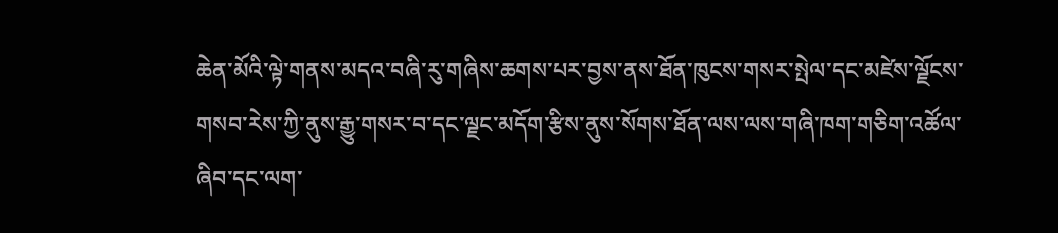ཆེན་མོའི་ལྟེ་གནས་མདའ་བཞི་རུ་གཞིས་ཆགས་པར་བྱས་ནས་ཐོན་ཁུངས་གསར་སྤེལ་དང་མཛེས་ལྗོངས་གསབ་རེས་ཀྱི་ནུས་རྒྱུ་གསར་བ་དང་ལྗང་མདོག་རྩིས་ནུས་སོགས་ཐོན་ལས་ལས་གཞི་ཁག་གཅིག་འཚོལ་ཞིབ་དང་ལག་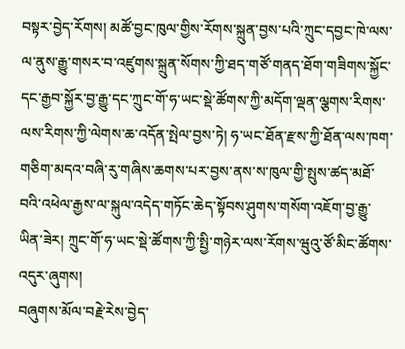བསྟར་བྱེད་རོགས། མཚོ་བྱང་ཁུལ་གྱིས་རོགས་སྐྲུན་བྱས་པའི་ཀྲུང་དབྱང་ཁེ་ལས་ལ་ནུས་རྒྱུ་གསར་བ་འཛུགས་སྐྲུན་སོགས་ཀྱི་ཐད་གཙོ་གནད་ཐོག་གཟིགས་སྐྱོང་དང་རྒྱབ་སྐྱོར་བྱ་རྒྱུ་དང་ཀྲུང་གོ་ཧ་ཡང་སྡེ་ཚོགས་ཀྱི་མདོག་ལྡན་ལྕགས་རིགས་ལས་རིགས་ཀྱི་ལེགས་ཆ་འདོན་སྤེལ་བྱས་ཏེ། ཧ་ཡང་ཐོན་རྫས་ཀྱི་ཐོན་ལས་ཁག་གཅིག་མདའ་བཞི་རུ་གཞིས་ཆགས་པར་བྱས་ནས་ས་ཁུལ་གྱི་སྤུས་ཚད་མཐོ་བའི་འཕེལ་རྒྱས་ལ་སྐུལ་འདེད་གཏོང་ཆེད་སྟོབས་ཤུགས་གསོག་འཇོག་བྱ་རྒྱུ་ཡིན་ཟེར། ཀྲུང་གོ་ཧ་ཡང་སྡེ་ཚོགས་ཀྱི་སྤྱི་གཉེར་ལས་རོགས་ཝུའུ་ཙོ་མིང་ཚོགས་འདུར་ཞུགས།
བཞུགས་མོལ་བརྗེ་རེས་བྱེད་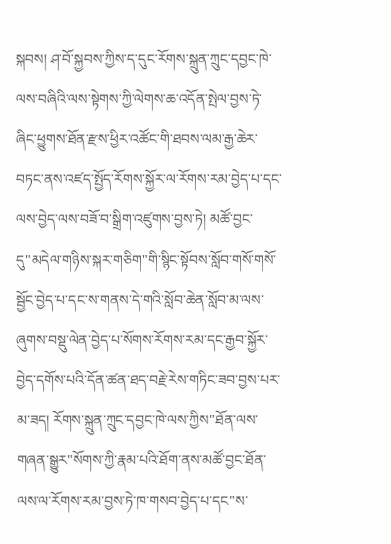སྐབས། ཤ་བོ་སྐྱབས་ཀྱིས་ད་དུང་རོགས་སྐྲུན་ཀྲུང་དབྱང་ཁེ་ལས་བཞིའི་ལས་སྟེགས་ཀྱི་ལེགས་ཆ་འདོན་སྤེལ་བྱས་ཏེ་ཞིང་ཕྱུགས་ཐོན་རྫས་ཕྱིར་འཚོང་གི་ཐབས་ལམ་རྒྱ་ཆེར་བཏང་ནས་འཛད་སྤྱོད་རོགས་སྐྱོར་ལ་རོགས་རམ་བྱེད་པ་དང་ལས་བྱེད་ལས་བཟོ་བ་སྒྲིག་འཛུགས་བྱས་ཏེ། མཚོ་བྱང་དུ"མདེལ་གཉིས་སྐར་གཅིག"གི་སྙིང་སྟོབས་སློབ་གསོ་གསོ་སྦྱོང་བྱེད་པ་དང་ས་གནས་དེ་གའི་སློབ་ཆེན་སློབ་མ་ལས་ཞུགས་བསྡུ་ལེན་བྱེད་པ་སོགས་རོགས་རམ་དང་རྒྱབ་སྐྱོར་བྱེད་དགོས་པའི་དོན་ཚན་ཐད་བརྗེ་རེས་གཏིང་ཟབ་བྱས་པར་མ་ཟད། རོགས་སྐྲུན་ཀྲུང་དབྱང་ཁེ་ལས་ཀྱིས"ཐོན་ལས་གཞན་སྒྱུར"སོགས་ཀྱི་རྣམ་པའི་ཐོག་ནས་མཚོ་བྱང་ཐོན་ལས་ལ་རོགས་རམ་བྱས་ཏེ་ཁ་གསབ་བྱེད་པ་དང"ས་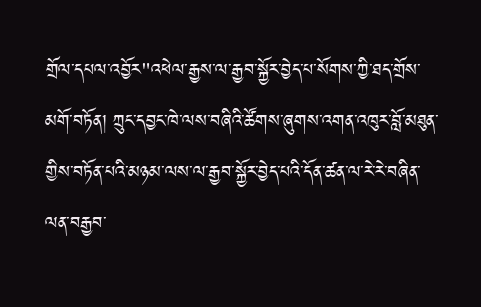གྲོལ་དཔལ་འབྱོར"འཕེལ་རྒྱས་ལ་རྒྱབ་སྐྱོར་བྱེད་པ་སོགས་ཀྱི་ཐད་གྲོས་མགོ་བཏོན། ཀྲུང་དབྱང་ཁེ་ལས་བཞིའི་ཚོགས་ཞུགས་འགན་འཁུར་བློ་མཐུན་གྱིས་བཏོན་པའི་མཉམ་ལས་ལ་རྒྱབ་སྐྱོར་བྱེད་པའི་དོན་ཚན་ལ་རེ་རེ་བཞིན་ལན་བརྒྱབ་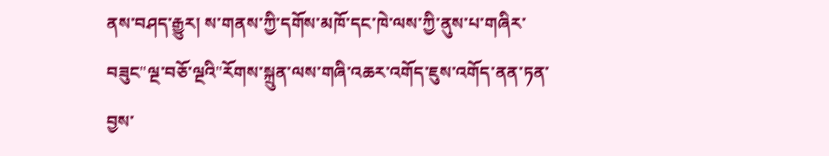ནས་བཤད་རྒྱུར། ས་གནས་ཀྱི་དགོས་མཁོ་དང་ཁེ་ལས་ཀྱི་ནུས་པ་གཞིར་བཟུང"ལྔ་བཅོ་ལྔའི"རོགས་སྐྲུན་ལས་གཞི་འཆར་འགོད་ཇུས་འགོད་ནན་ཏན་བྱས་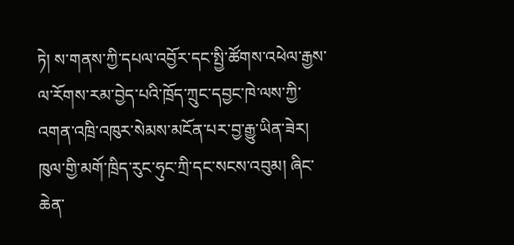ཏེ། ས་གནས་ཀྱི་དཔལ་འབྱོར་དང་སྤྱི་ཚོགས་འཕེལ་རྒྱས་ལ་རོགས་རམ་བྱེད་པའི་ཁྲོད་ཀྲུང་དབྱང་ཁེ་ལས་ཀྱི་འགན་འཁྲི་འཁུར་སེམས་མངོན་པར་བྱ་རྒྱུ་ཡིན་ཟེར།
ཁུལ་གྱི་མགོ་ཁྲིད་རུང་ཧུང་ཀྲི་དང་སངས་འབུམ། ཞིང་ཆེན་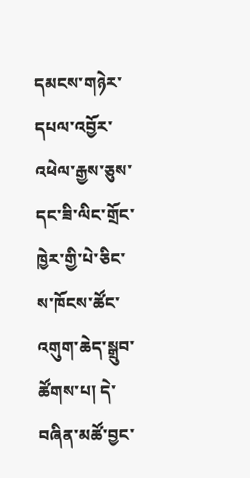དམངས་གཉེར་དཔལ་འབྱོར་འཕེལ་རྒྱས་ཅུས་དང་ཟི་ལིང་གྲོང་ཁྱེར་གྱི་པེ་ཅིང་ས་ཁོངས་ཚོང་འགུག་ཆེད་སྒྲུབ་ཚོགས་པ། དེ་བཞིན་མཚོ་བྱང་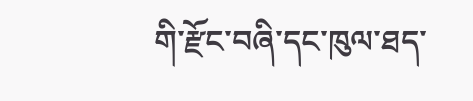གི་རྫོང་བཞི་དང་ཁུལ་ཐད་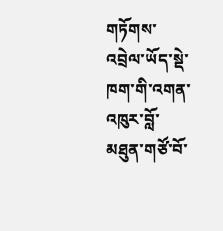གཏོགས་འབྲེལ་ཡོད་སྡེ་ཁག་གི་འགན་འཁུར་བློ་མཐུན་གཙོ་བོ་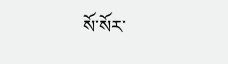སོ་སོར་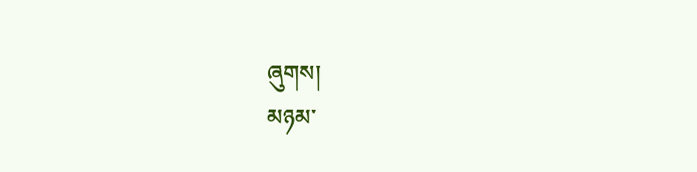ཞུགས།
མཉམ་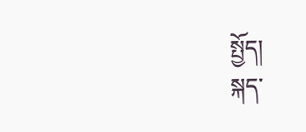སྤྱོད།
སྐད་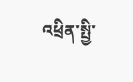འཕྲིན་སྤྱི་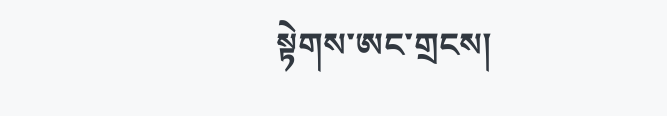སྟེགས་ཨང་གྲངས།